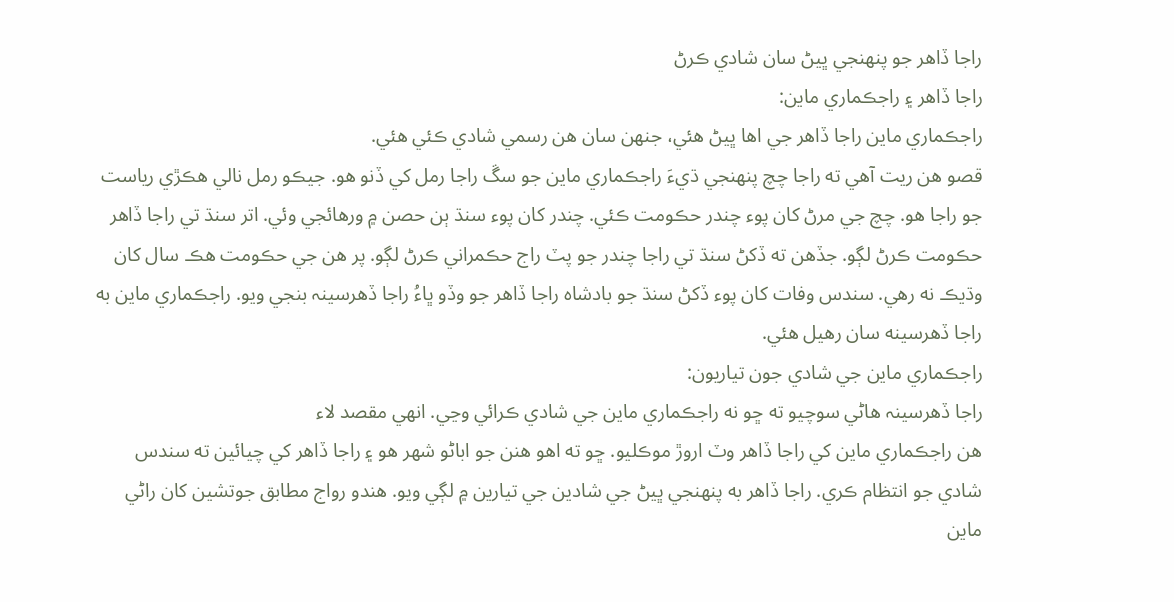راجا ڏاهر جو پنهنجي ڀيڻ سان شادي ڪرڻ
راجا ڏاهر ۽ راجڪماري ماين:
راجڪماري ماين راجا ڏاهر جي اها ڀيڻ هئي، جنهن سان هن رسمي شادي ڪئي هئي.
قصو هن ريت آهي ته راجا چچ پنهنجي ڌيءَ راجڪماري ماين جو سڱ راجا رمل کي ڏنو هو. جيڪو رمل نالي هڪڙي رياست جو راجا هو. چچ جي مرڻ کان پوء چندر حڪومت ڪئي. چندر کان پوء سنڌ ٻن حصن ۾ ورهائجي وئي. اتر سنڌ تي راجا ڏاهر حڪومت ڪرڻ لڳو. جڏهن ته ڏکڻ سنڌ تي راجا چندر جو پٽ راج حڪمراني ڪرڻ لڳو. پر هن جي حڪومت هڪ سال کان وڌيڪ نه رهي. سندس وفات کان پوء ڏکڻ سنڌ جو بادشاه راجا ڏاهر جو وڏو ڀاءُ راجا ڏهرسينہ بنجي ويو. راجڪماري ماين به راجا ڏهرسينه سان رهيل هئي.
راجڪماري ماين جي شادي جون تياريون:
راجا ڏهرسينہ هاڻي سوچيو ته ڇو نه راجڪماري ماين جي شادي ڪرائي وڃي. انهي مقصد لاء
هن راجڪماري ماين کي راجا ڏاهر وٽ اروڙ موڪليو. ڇو ته اهو هنن جو اباڻو شهر هو ۽ راجا ڏاهر کي چيائين ته سندس شادي جو انتظام ڪري. راجا ڏاهر به پنهنجي ڀيڻ جي شادين جي تيارين ۾ لڳي ويو. هندو رواج مطابق جوتشين کان راڻي ماين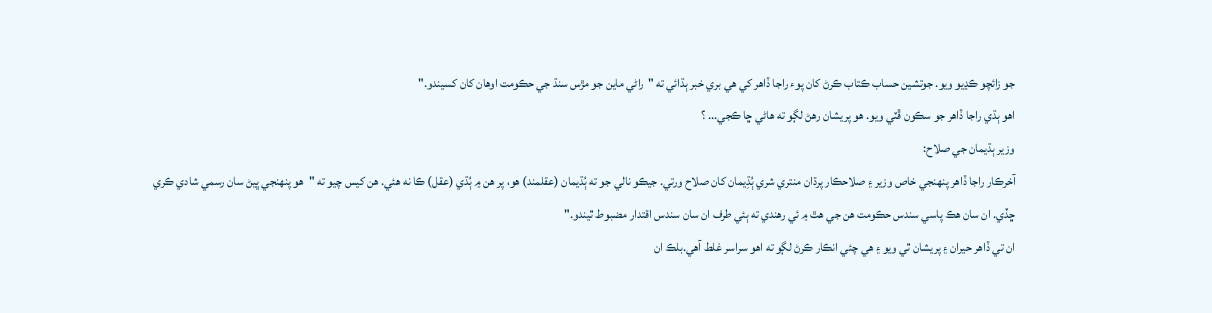جو زائچو ڪڍيو ويو. جوتشين حساب ڪتاب ڪرڻ کان پوء راجا ڏاهر کي هي بري خبر ٻڌائي ته "راڻي ماين جو مڙس سنڌ جي حڪومت اوهان کان کسيندو."
اهو ٻڌي راجا ڏاهر جو سڪون ڦٽي ويو. هو پريشان رهڻ لڳو ته هاڻي ڇا ڪجي... ؟
وزير ٻڌيمان جي صلاح:
آخرڪار راجا ڏاهر پنهنجي خاص وزير ۽ صلاحڪار پرڌان منتري شري ٻُڌِيمان کان صلاح ورتي. جيڪو نالي جو ته ٻُڌيمان (عقلمند) هو، پر هن ۾ ٻُڌي (عقل) ڪا نه هئي. هن کيس چيو ته "هو پنهنجي ڀيڻ سان رسمي شادي ڪري ڇڏي. ان سان هڪ پاسي سندس حڪومت هن جي هٿ ۾ ئي رهندي ته ٻئي طرف ان سان سندس اقتدار مضبوط ٿيندو."
ان تي ڏاهر حيران ۽ پريشان ٿي ويو ۽ هي چئي انڪار ڪرڻ لڳو ته اهو سراسر غلط آهي.بلڪ ان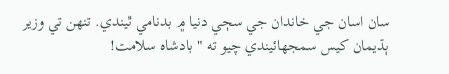سان اسان جي خاندان جي سڄي دنيا ۾ بدنامي ٿيندي. تنهن تي وزير ٻڌيمان کيس سمجهائيندي چيو ته " بادشاه سلامت!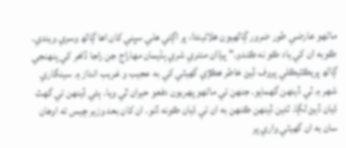ماڻهو عارضي طور ضرور ڳالهيون هلائيندا، پر اڳتي هلي سڀني کان اها ڳالھ وسري ويندي. ڪوبه ان کي ياد ڪو نه ڪندو." پرڌان منتري شري ٻڌيمان مهاراج جن راجا ڏاهر کي پنهنجي ڳالھ پريڪٽيڪلي پروف ڏيڻ خاطر هڪڙي گهيٽي کي به عجيب و غريب انداز ۾ سينگاري شهر ۾ ٽي ڏينهن گهمايو. جنهن تي ماڻهو پهريون دفعو حيران ٿي ويا. ٻئي ڏينهن تي گهٽ ڌيان ڏيڻ لڳا. ٽئين ڏينهن ڪنهن به ان تي ڌيان ڪونه ڏنو. ان کان بعد وزير چيس ته اوهان سان به ان گهيٽي واري پر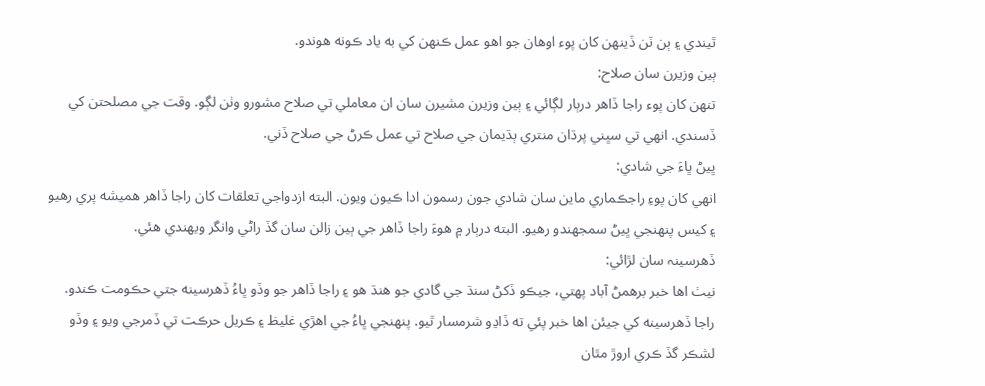ٿيندي ۽ ٻن ٽن ڏينهن کان پوء اوهان جو اهو عمل ڪنهن کي به ياد ڪونه هوندو.
ٻين وزيرن سان صلاح:
تنهن کان پوء راجا ڏاهر درٻار لڳائي ۽ ٻين وزيرن مشيرن سان ان معاملي تي صلاح مشورو وٺن لڳو. وقت جي مصلحتن کي ڏسندي. انهي تي سڀني پرڌان منتري ٻڌيمان جي صلاح تي عمل ڪرڻ جي صلاح ڏني.
ڀيڻ ڀاءَ جي شادي:
انهي کان پوءِ راجڪماري ماين سان شادي جون رسمون ادا ڪيون ويون. البته ازدواجي تعلقات کان راجا ڏاهر هميشه پري رهيو ۽ کيس پنهنجي ڀيڻ سمجهندو رهيو. البته درٻار ۾ هوءَ راجا ڏاهر جي ٻين زالن سان گڏ راڻي وانگر ويهندي هئي.
ڏهرسينہ سان لڙائي:
نيٺ اها خبر برهمڻ آباد پهتي، جيڪو ڏکڻ سنڌ جي گادي جو هنڌ هو ۽ راجا ڏاهر جو وڏو ڀاءُ ڏهرسينه جتي حڪومت ڪندو. راجا ڏهرسينه کي جيئن اها خبر پئي ته ڏاڍو شرمسار ٿيو. پنھنجي ڀاءُ جي اهڙي غليظ ۽ ڪريل حرڪت تي ڏمرجي ويو ۽ وڏو لشڪر گڏ ڪري اروڙ مٿان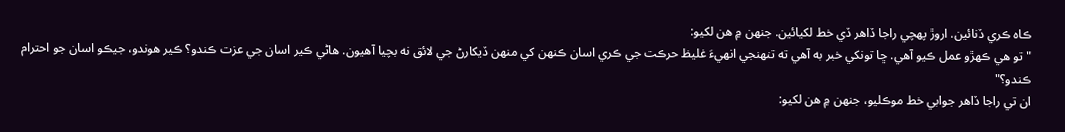ڪاه ڪري ڏنائين. اروڙ پهچي راجا ڏاهر ڏي خط لکيائين. جنهن ۾ هن لکيو:
"تو هي ڪهڙو عمل ڪيو آهي. ڇا تونکي خبر به آهي ته تنهنجي انهيءَ غليظ حرڪت جي ڪري اسان ڪنهن کي منهن ڏيکارڻ جي لائق نه بچيا آهيون. هاڻي ڪير اسان جي عزت ڪندو؟ ڪير هوندو، جيڪو اسان جو احترام ڪندو؟"
ان تي راجا ڏاهر جوابي خط موڪليو، جنهن ۾ هن لکيو: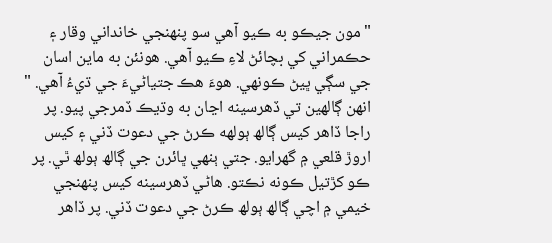"مون جيڪو به ڪيو آهي سو پنهنجي خانداني وقار ۽ حڪمراني کي بچائڻ لاءِ ڪيو آهي. هونئن به ماين اسان جي سڳي ڀيڻ ڪونهي. هوءَ هڪ جتياڻيءَ جي ڌيءُ آهي. "
انهن ڳالهين تي ڏهرسينه اڃان به وڌيڪ ڏمرجي پيو. پر راجا ڏاهر کيس ڳالھ ٻولهه ڪرڻ جي دعوت ڏني ۽ کيس اروڙ قلعي ۾ گهرايو. جتي ٻنهي ڀائرن جي ڳالھ ٻولھ ٿي. پر ڪو کڙتيل ڪونه نڪتو. هاڻي ڏهرسينه کيس پنهنجي خيمي ۾ اچي ڳالھ ٻولھ ڪرڻ جي دعوت ڏني. پر ڏاهر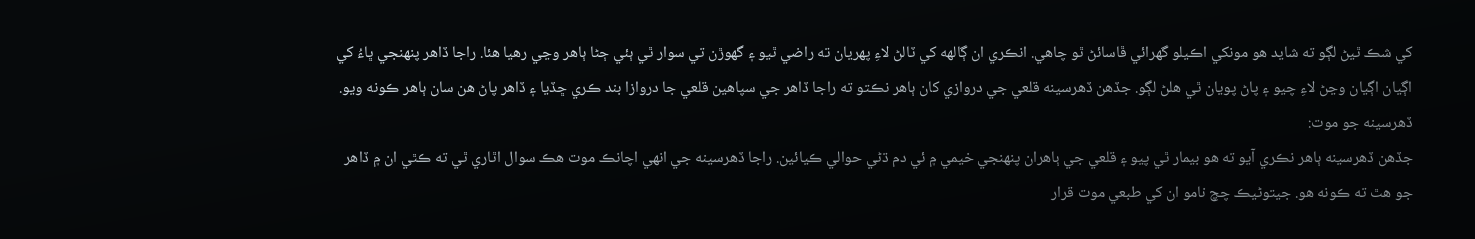کي شڪ ٿيڻ لڳو ته شايد هو مونکي اڪيلو گهرائي ڦاسائڻ ٿو چاهي. انڪري ان ڳالهه کي ٽالڻ لاءِ پهريان ته راضي ٿيو ۽ گهوڙن تي سوار ٿي ٻئي ڄڻا ٻاهر وڃي رهيا هئا. راجا ڏاهر پنهنجي ڀاءُ کي اڳيان اڳيان وڃڻ لاءِ چيو ۽ پاڻ پويان ٿي هلڻ لڳو. جڏهن ڏهرسينه قلعي جي دروازي کان ٻاهر نڪتو ته راجا ڏاهر جي سپاهين قلعي جا دروازا بند ڪري ڇڏيا ۽ ڏاهر پاڻ هن سان ٻاهر ڪونه ويو.
ڏهرسينه جو موت:
جڏهن ڏهرسينه ٻاهر نڪري آيو ته هو بيمار ٿي پيو ۽ قلعي جي ٻاهران پنهنجي خيمي ۾ ئي دم ڌڻي حوالي ڪيائين. راجا ڏهرسينه جي انهي اچانڪ موت هڪ سوال اٿاري ٿي ته ڪٿي ان ۾ ڏاهر جو هٿ ته ڪونه هو. جيتوڻيڪ چچ نامو ان کي طبعي موت قرار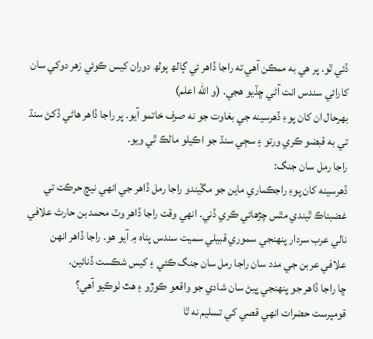ڏئي ٿو. پر هي به ممڪن آهي ته راجا ڏاهر ئي ڳالھ ٻولھ دوران کيس ڪوئي زهر دوکي سان کارائي سندس انت آڻي ڇڏيو هجي. (و الله اعلم)
بهرحال ان کان پوءِ ڏهرسينه جي بغاوت جو نه صرف خاتمو آيو. پر راجا ڏاهر هاڻي ڏکڻ سنڌ تي به قبضو ڪري ورتو ۽ سڄي سنڌ جو اڪيلو مالڪ ٿي ويو.
راجا رمل سان جنگ:
ڏهرسينه کان پوءِ راجڪماري ماين جو مڱيندو راجا رمل ڏاهر جي انهي نيچ حرڪت تي غضبناڪ ٿيندي مٿس چڙهائي ڪري ڏني. انهي وقت راجا ڏاهر وٽ محمد بن حارث علافي نالي عرب سردار پنهنجي سموري قبيلي سميت سندس پناه ۾ آيو هو. راجا ڏاهر انهن علافي عربن جي مدد سان راجا رمل سان جنگ ڪئي ۽ کيس شڪست ڏنائين.
ڇا راجا ڏاهر جو پنهنجي ڀيڻ سان شادي جو واقعو ڪوڙو ۽ هٿ ٺوڪيو آهي؟
قومپرست حضرات انهي قصي کي تسليم نه ٿا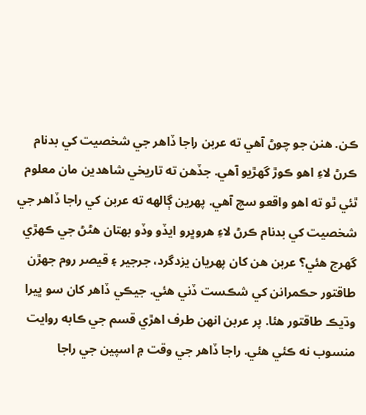ڪن. هنن جو چوڻ آهي ته عربن راجا ڏاهر جي شخصيت کي بدنام ڪرڻ لاءِ اهو ڪوڙ گهڙيو آهي. جڏهن ته تاريخي شاهدين مان معلوم ٿئي ٿو ته اهو واقعو سچ آهي. پهرين ڳالهه ته عربن کي راجا ڏاهر جي شخصيت کي بدنام ڪرڻ لاءِ هروڀرو ايڏو وڏو بهتان هڻڻ جي ڪهڙي گهرج هئي؟ عربن هن کان پهريان يزدگرد، جرجير ۽ قيصر روم جهڙن طاقتور حڪمرانن کي شڪست ڏني هئي. جيڪي ڏاهر کان سو ڀيرا وڌيڪ طاقتور هئا. پر عربن انهن طرف اهڙي قسم جي ڪابه روايت منسوب نه ڪئي هئي. راجا ڏاهر جي وقت ۾ اسپين جي راجا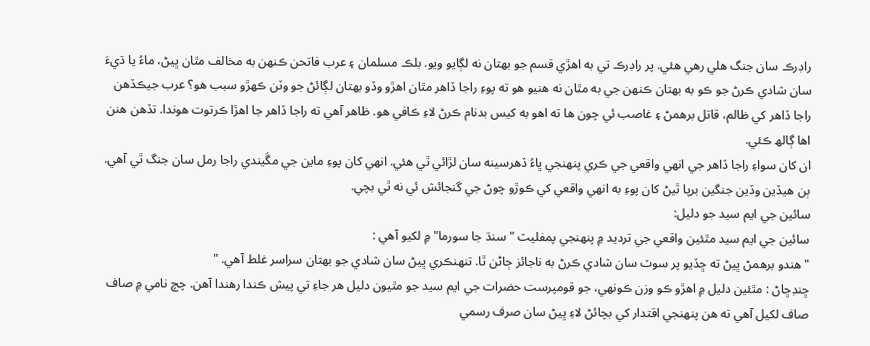راڊرڪ سان جنگ هلي رهي هئي. پر راڊرڪ تي به اهڙي قسم جو بهتان نه لڳايو ويو. بلڪ مسلمان ۽ عرب فاتحن ڪنهن به مخالف مٿان ڀيڻ، ماءُ يا ڌيءَ سان شادي ڪرڻ جو ڪو به بهتان ڪنهن جي به مٿان نه هنيو هو ته پوءِ راجا ڏاهر مٿان اهڙو وڏو بهتان لڳائڻ جو وٽن ڪهڙو سبب هو؟ عرب جيڪڏهن راجا ڏاهر کي ظالم، قاتل برھمڻ ۽ غاصب ئي چون ها ته اهو به کيس بدنام ڪرڻ لاءِ ڪافي هو. ظاهر آهي ته راجا ڏاهر جا اهڙا ڪرتوت هوندا. تڏهن هنن اها ڳالھ ڪئي.
ان کان سواءِ راجا ڏاهر جي انهي واقعي جي ڪري پنهنجي ڀاءُ ڏهرسينه سان لڙائي ٿي هئي. انهي کان پوءِ ماين جي مڱيندي راجا رمل سان جنگ ٿي آهي. ٻن ھيڏين وڏين جنگين برپا ٿيڻ کان پوءِ به انهي واقعي کي ڪوڙو چوڻ جي گنجائش ئي نه ٿي بچي.
سائين جي ايم سيد جو دليل:
سائين جي ايم سيد مٿئين واقعي جي ترديد ۾ پنهنجي پمفليٽ " سنڌ جا سورما" ۾ لکيو آهي :
"هندو برھمڻ ڀيڻ ته ڇڏيو پر سوٽ سان شادي ڪرڻ به ناجائز ڄاڻن ٿا. تنهنڪري ڀيڻ سان شادي جو بهتان سراسر غلط آهي. "
ڇنڊڇاڻ : مٿئين دليل ۾ اهڙو ڪو وزن ڪونهي، جو قومپرست حضرات جي ايم سيد جو مٿيون دليل هر جاءِ تي پيش ڪندا رهندا آهن. چچ نامي ۾ صاف صاف لکيل آهي ته هن پنهنجي اقتدار کي بچائڻ لاءِ ڀيڻ سان صرف رسمي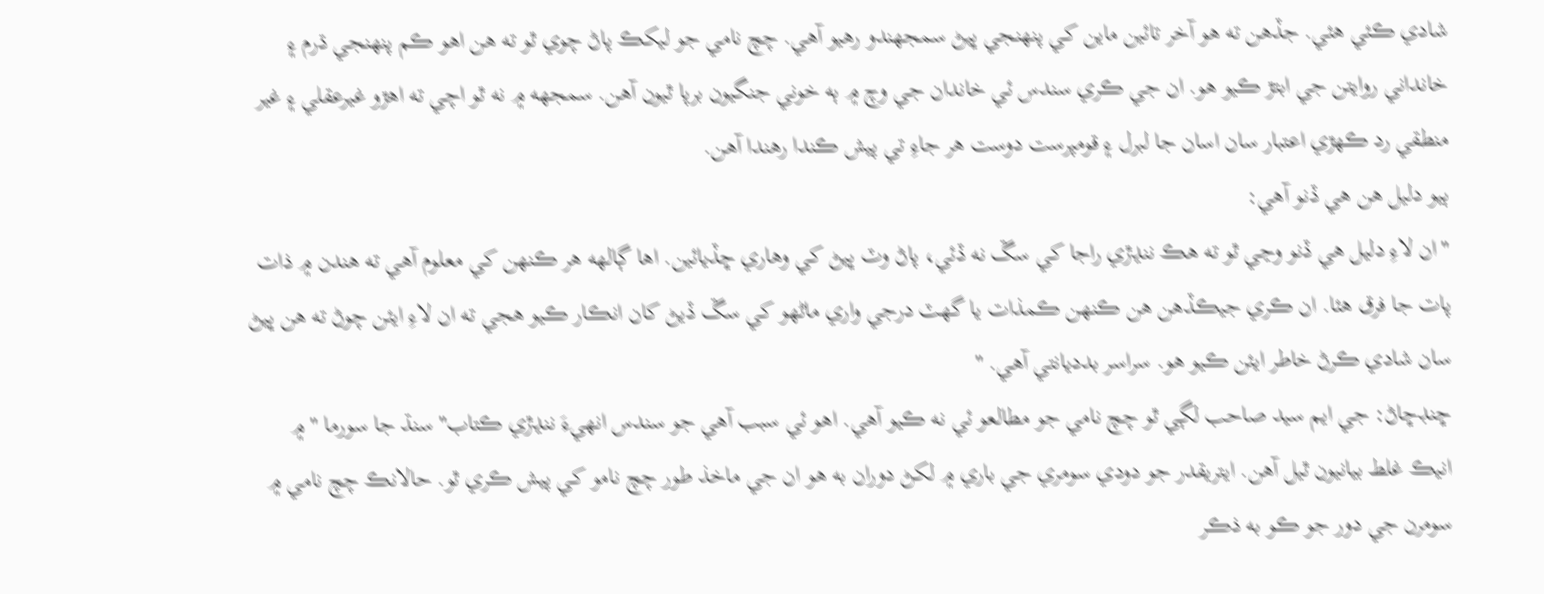شادي ڪئي هئي. جڏهن ته هو آخر تائين ماين کي پنهنجي ڀيڻ سمجهندو رهيو آهي. چچ نامي جو ليکڪ پاڻ چوي ٿو ته هن اهو ڪم پنهنجي ڌرم ۽ خانداني روايتن جي ابتڙ ڪيو هو. ان جي ڪري سندس ئي خاندان جي وچ ۾ ٻه خوني جنگيون برپا ٿيون آهن. سمجهه ۾ نه ٿو اچي ته اهڙو غيرعقلي ۽ غير منطقي رد ڪهڙي اعتبار سان اسان جا لبرل ۽ قومپرست دوست هر جاءِ تي پيش ڪندا رهندا آهن.
ٻيو دليل هن هي ڏنو آهي:
"ان لاءِ دليل هي ڏنو وڃي ٿو ته هڪ ننڍڙي راجا کي سڱ نه ڏئي، پاڻ وٽ ڀيڻ کي وهاري ڇڏيائين. اها ڳالهه هر ڪنهن کي معلوم آهي ته هندن ۾ ذات پات جا فرق هئا. ان ڪري جيڪڏهن هن ڪنهن ڪمذات يا گهٽ درجي واري ماڻهو کي سڱ ڏيڻ کان انڪار ڪيو هجي ته ان لاءِ ايئن چوڻ ته هن ڀيڻ سان شادي ڪرڻ خاطر ايئن ڪيو هو. سراسر بدديانتي آهي. "
ڇنڊڇاڻ: جي ايم سيد صاحب لڳي ٿو چچ نامي جو مطالعو ئي نه ڪيو آهي. اهو ئي سبب آهي جو سندس انهيءَ ننڍڙي ڪتاب" سنڌ جا سورما " ۾ انيڪ غلط بيانيون ٿيل آهن. ايتريقدر جو دودي سومري جي باري ۾ لکڻ دوران به هو ان جي ماخذ طور چچ نامو کي پيش ڪري ٿو. حالانڪ چچ نامي ۾ سومرن جي دور جو ڪو به ذڪر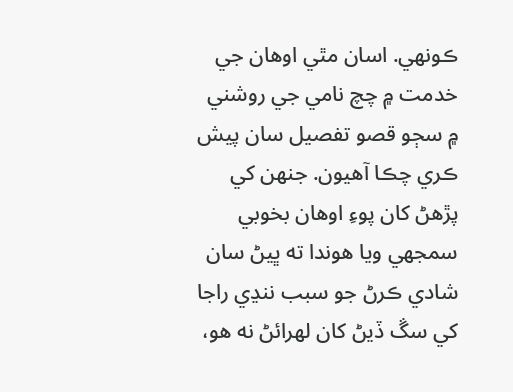ڪونهي. اسان مٿي اوهان جي خدمت ۾ چچ نامي جي روشني ۾ سڄو قصو تفصيل سان پيش ڪري چڪا آهيون. جنهن کي پڙهڻ کان پوءِ اوهان بخوبي سمجهي ويا هوندا ته ڀيڻ سان شادي ڪرڻ جو سبب ننڍي راجا کي سڱ ڏيڻ کان لهرائڻ نه هو،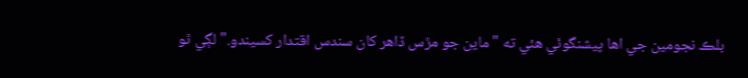بلڪ نجومين جي اها پيشنگوئي هئي ته "ماين جو مڙس ڏاهر کان سندس اقتدار کسيندو." لڳي ٿو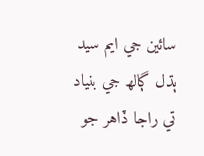سائين جي ايم سيد ٻڌل ڳالھ جي بنياد تي راجا ڏاهر جو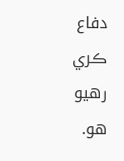دفاع ڪري رهيو هو.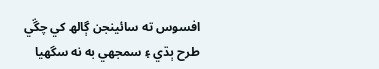افسوس ته سائينجن ڳالھ کي چڱي طرح ٻڌي ۽ سمجهي به نه سگهيا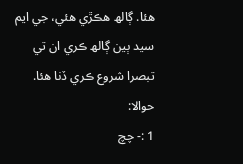هئا. ڳالھ هڪڙي هئي، جي ايم سيد ٻين ڳالھ ڪري ان تي تبصرا شروع ڪري ڏنا هئا.
حوالا:
1 :- چچ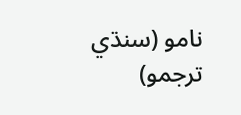نامو (سنڌي ترجمو)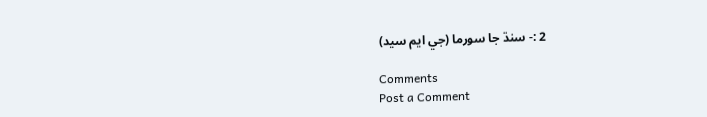2 :- سنڌ جا سورما (جي ايم سيد)

Comments
Post a Comment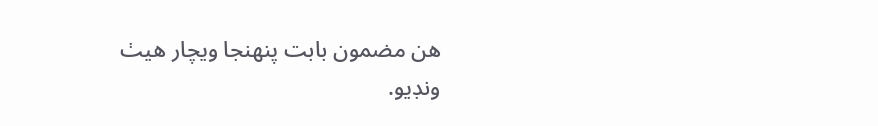هن مضمون بابت پنهنجا ويچار هيٺ ونڊيو.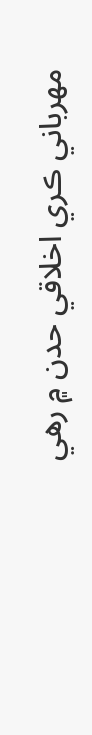مهرباني ڪري اخلاقي حدن ۾ رهي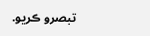تبصرو ڪريو.